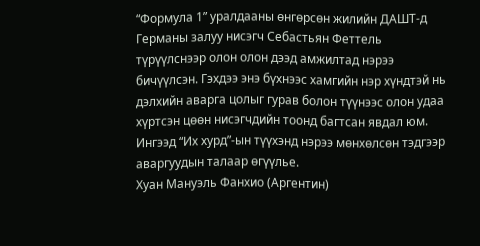“Формула 1” уралдааны өнгөрсөн жилийн ДАШТ-д Германы залуу нисэгч Себастьян Феттель түрүүлснээр олон олон дээд амжилтад нэрээ бичүүлсэн. Гэхдээ энэ бүхнээс хамгийн нэр хүндтэй нь дэлхийн аварга цолыг гурав болон түүнээс олон удаа хүртсэн цөөн нисэгчдийн тоонд багтсан явдал юм. Ингээд “Их хурд”-ын түүхэнд нэрээ мөнхөлсөн тэдгээр аваргуудын талаар өгүүлье.
Хуан Мануэль Фанхио (Аргентин)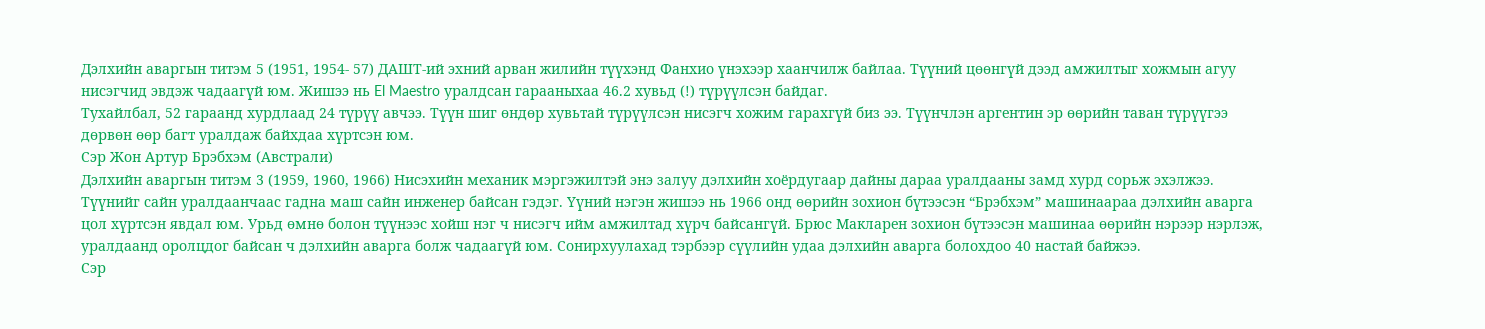Дэлхийн аваргын титэм 5 (1951, 1954- 57) ДАШТ-ий эхний арван жилийн түүхэнд Фанхио үнэхээр хаанчилж байлаа. Түүний цөөнгүй дээд амжилтыг хожмын агуу нисэгчид эвдэж чадаагүй юм. Жишээ нь El Maestro уралдсан гарааныхаа 46.2 хувьд (!) түрүүлсэн байдаг.
Тухайлбал, 52 гараанд хурдлаад 24 түрүү авчээ. Түүн шиг өндөр хувьтай түрүүлсэн нисэгч хожим гарахгүй биз ээ. Түүнчлэн аргентин эр өөрийн таван түрүүгээ дөрвөн өөр багт уралдаж байхдаа хүртсэн юм.
Сэр Жон Артур Брэбхэм (Австрали)
Дэлхийн аваргын титэм 3 (1959, 1960, 1966) Нисэхийн механик мэргэжилтэй энэ залуу дэлхийн хоёрдугаар дайны дараа уралдааны замд хурд сорьж эхэлжээ. Түүнийг сайн уралдаанчаас гадна маш сайн инженер байсан гэдэг. Үүний нэгэн жишээ нь 1966 онд өөрийн зохион бүтээсэн “Брэбхэм” машинаараа дэлхийн аварга цол хүртсэн явдал юм. Урьд өмнө болон түүнээс хойш нэг ч нисэгч ийм амжилтад хүрч байсангүй. Брюс Макларен зохион бүтээсэн машинаа өөрийн нэрээр нэрлэж, уралдаанд оролцдог байсан ч дэлхийн аварга болж чадаагүй юм. Сонирхуулахад тэрбээр сүүлийн удаа дэлхийн аварга болохдоо 40 настай байжээ.
Сэр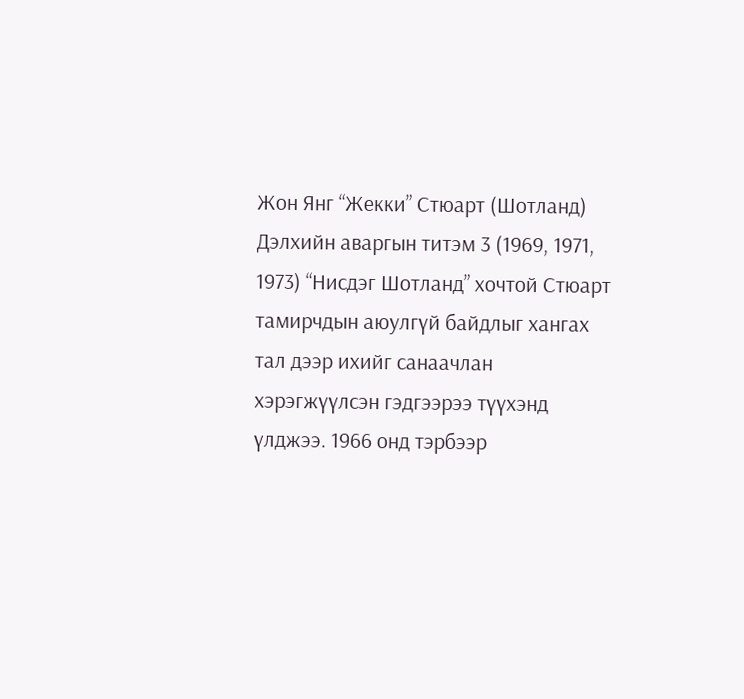Жон Янг “Жекки” Стюарт (Шотланд)
Дэлхийн аваргын титэм 3 (1969, 1971, 1973) “Нисдэг Шотланд” хочтой Стюарт тамирчдын аюулгүй байдлыг хангах тал дээр ихийг санаачлан хэрэгжүүлсэн гэдгээрээ түүхэнд үлджээ. 1966 онд тэрбээр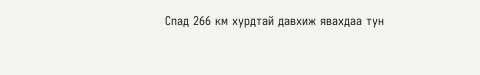Спад 266 км хурдтай давхиж явахдаа тун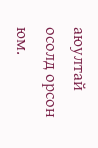аюултай осолд орсон юм.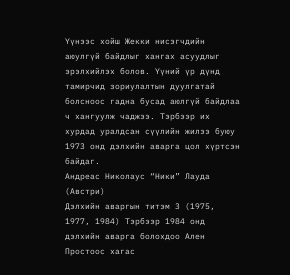Үүнээс хойш Жекки нисэгчдийн аюулгүй байдлыг хангах асуудлыг эрэлхийлэх болов. Үүний үр дүнд тамирчид зориулалтын дуулгатай болсноос гадна бусад аюлгүй байдлаа ч хангуулж чаджээ. Тэрбээр их хурдад уралдсан сүүлийн жилээ буюу 1973 онд дэлхийн аварга цол хүртсэн байдаг.
Андреас Николаус “Ники” Лауда (Австри)
Дэлхийн аваргын титэм 3 (1975, 1977, 1984) Тэрбээр 1984 онд дэлхийн аварга болохдоо Ален Простоос хагас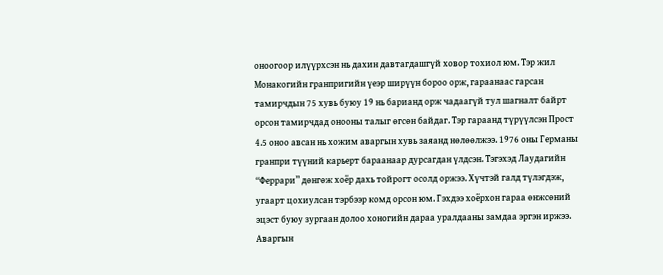оноогоор илүүрхсэн нь дахин давтагдашгүй ховор тохиол юм. Тэр жил Монакогийн гранпригийн үеэр ширүүн бороо орж, гараанаас гарсан тамирчдын 75 хувь буюу 19 нь барианд орж чадаагүй тул шагналт байрт орсон тамирчдад онооны талыг өгсөн байдаг. Тэр гараанд түрүүлсэн Прост 4.5 оноо авсан нь хожим аваргын хувь заяанд нөлөөлжээ. 1976 оны Германы гранпри түүний карьерт бараанаар дурсагдан үлдсэн. Тэгэхэд Лаудагийн “Феррари” дөнгөж хоёр дахь тойрогт осолд оржээ. Хүчтэй галд түлэгдэж, угаарт цохиулсан тэрбээр комд орсон юм. Гэхдээ хоёрхон гараа өнжсөний эцэст буюу зургаан долоо хоногийн дараа уралдааны замдаа эргэн иржээ.
Аваргын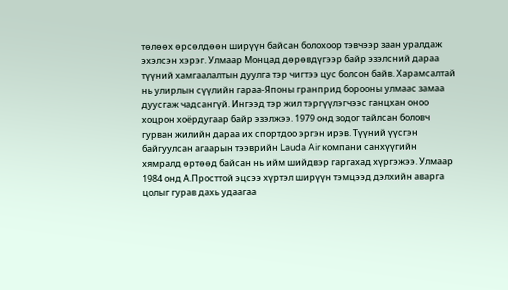төлөөх өрсөлдөөн ширүүн байсан болохоор тэвчээр заан уралдаж эхэлсэн хэрэг. Улмаар Монцад дөрөвдүгээр байр эзэлсний дараа түүний хамгаалалтын дуулга тэр чигтээ цус болсон байв. Харамсалтай нь улирлын сүүлийн гараа-Японы гранприд борооны улмаас замаа дуусгаж чадсангүй. Ингээд тэр жил тэргүүлэгчээс ганцхан оноо хоцрон хоёрдугаар байр эзэлжээ. 1979 онд зодог тайлсан боловч гурван жилийн дараа их спортдоо эргэн ирэв. Түүний үүсгэн байгуулсан агаарын тээврийн Lauda Air компани санхүүгийн хямралд өртөөд байсан нь ийм шийдвэр гаргахад хүргэжээ. Улмаар 1984 онд А.Просттой эцсээ хүртэл ширүүн тэмцээд дэлхийн аварга цолыг гурав дахь удаагаа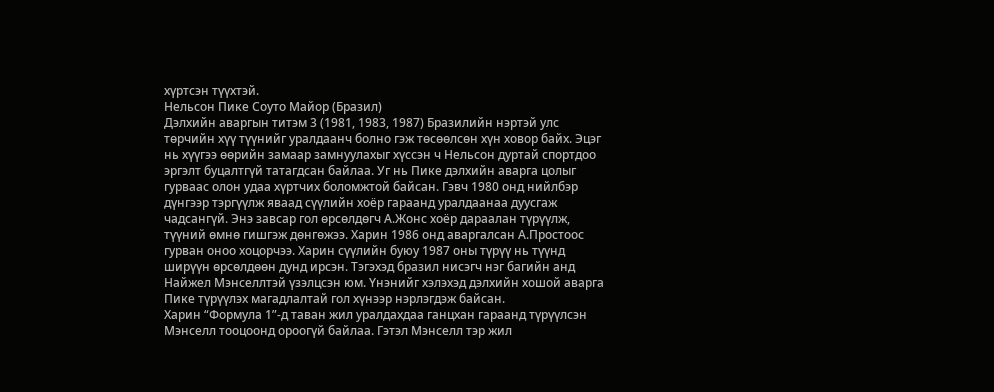хүртсэн түүхтэй.
Нельсон Пике Соуто Майор (Бразил)
Дэлхийн аваргын титэм 3 (1981, 1983, 1987) Бразилийн нэртэй улс төрчийн хүү түүнийг уралдаанч болно гэж төсөөлсөн хүн ховор байх. Эцэг нь хүүгээ өөрийн замаар замнуулахыг хүссэн ч Нельсон дуртай спортдоо эргэлт буцалтгүй татагдсан байлаа. Уг нь Пике дэлхийн аварга цолыг гурваас олон удаа хүртчих боломжтой байсан. Гэвч 1980 онд нийлбэр дүнгээр тэргүүлж яваад сүүлийн хоёр гараанд уралдаанаа дуусгаж чадсангүй. Энэ завсар гол өрсөлдөгч А.Жонс хоёр дараалан түрүүлж, түүний өмнө гишгэж дөнгөжээ. Харин 1986 онд аваргалсан А.Простоос гурван оноо хоцорчээ. Харин сүүлийн буюу 1987 оны түрүү нь түүнд ширүүн өрсөлдөөн дунд ирсэн. Тэгэхэд бразил нисэгч нэг багийн анд Найжел Мэнселлтэй үзэлцсэн юм. Үнэнийг хэлэхэд дэлхийн хошой аварга Пике түрүүлэх магадлалтай гол хүнээр нэрлэгдэж байсан.
Харин “Формула 1”-д таван жил уралдахдаа ганцхан гараанд түрүүлсэн Мэнселл тооцоонд ороогүй байлаа. Гэтэл Мэнселл тэр жил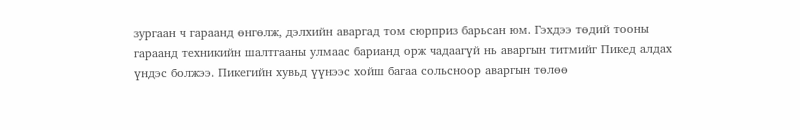зургаан ч гараанд өнгөлж, дэлхийн аваргад том сюрприз барьсан юм. Гэхдээ төдий тооны гараанд техникийн шалтгааны улмаас барианд орж чадаагүй нь аваргын титмийг Пикед алдах үндэс болжээ. Пикегийн хувьд үүнээс хойш багаа сольсноор аваргын төлөө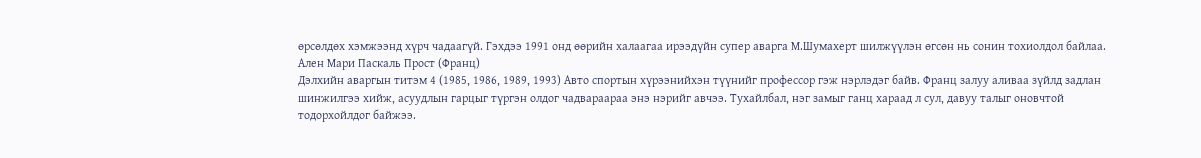өрсөлдөх хэмжээнд хүрч чадаагүй. Гэхдээ 1991 онд өөрийн халаагаа ирээдүйн супер аварга М.Шумахерт шилжүүлэн өгсөн нь сонин тохиолдол байлаа.
Ален Мари Паскаль Прост (Франц)
Дэлхийн аваргын титэм 4 (1985, 1986, 1989, 1993) Авто спортын хүрээнийхэн түүнийг профессор гэж нэрлэдэг байв. Франц залуу аливаа зүйлд задлан шинжилгээ хийж, асуудлын гарцыг түргэн олдог чадвараараа энэ нэрийг авчээ. Тухайлбал, нэг замыг ганц хараад л сул, давуу талыг оновчтой тодорхойлдог байжээ.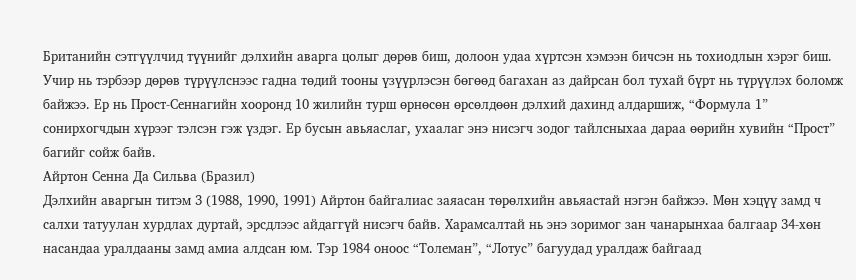Британийн сэтгүүлчид түүнийг дэлхийн аварга цолыг дөрөв биш, долоон удаа хүртсэн хэмээн бичсэн нь тохиодлын хэрэг биш. Учир нь тэрбээр дөрөв түрүүлснээс гадна төдий тооны үзүүрлэсэн бөгөөд багахан аз дайрсан бол тухай бүрт нь түрүүлэх боломж байжээ. Ер нь Прост-Сеннагийн хооронд 10 жилийн турш өрнөсөн өрсөлдөөн дэлхий дахинд алдаршиж, “Формула 1” сонирхогчдын хүрээг тэлсэн гэж үздэг. Ер бусын авьяаслаг, ухаалаг энэ нисэгч зодог тайлсныхаа дараа өөрийн хувийн “Прост” багийг сойж байв.
Айртон Сенна Да Сильва (Бразил)
Дэлхийн аваргын титэм 3 (1988, 1990, 1991) Айртон байгалиас заяасан төрөлхийн авьяастай нэгэн байжээ. Мөн хэцүү замд ч салхи татуулан хурдлах дуртай, эрсдлээс айдаггүй нисэгч байв. Харамсалтай нь энэ зоримог зан чанарынхаа балгаар 34-хөн насандаа уралдааны замд амиа алдсан юм. Тэр 1984 оноос “Толеман”, “Лотус” багуудад уралдаж байгаад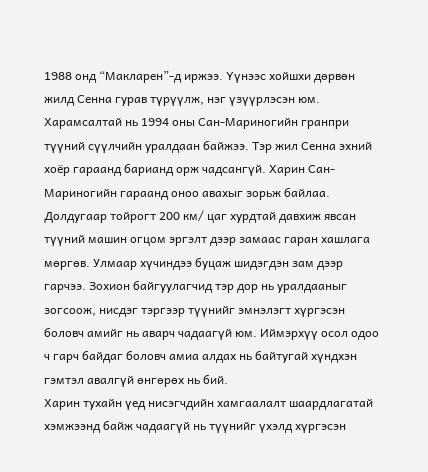1988 онд “Макларен”-д иржээ. Үүнээс хойшхи дөрвөн жилд Сенна гурав түрүүлж, нэг үзүүрлэсэн юм.
Харамсалтай нь 1994 оны Сан-Мариногийн гранпри түүний сүүлчийн уралдаан байжээ. Тэр жил Сенна эхний хоёр гараанд барианд орж чадсангүй. Харин Сан-Мариногийн гараанд оноо авахыг зорьж байлаа. Долдугаар тойрогт 200 км/ цаг хурдтай давхиж явсан түүний машин огцом эргэлт дээр замаас гаран хашлага мөргөв. Улмаар хүчиндээ буцаж шидэгдэн зам дээр гарчээ. Зохион байгуулагчид тэр дор нь уралдааныг зогсоож, нисдэг тэргээр түүнийг эмнэлэгт хүргэсэн боловч амийг нь аварч чадаагүй юм. Иймэрхүү осол одоо ч гарч байдаг боловч амиа алдах нь байтугай хүндхэн гэмтэл авалгүй өнгөрөх нь бий.
Харин тухайн үед нисэгчдийн хамгаалалт шаардлагатай хэмжээнд байж чадаагүй нь түүнийг үхэлд хүргэсэн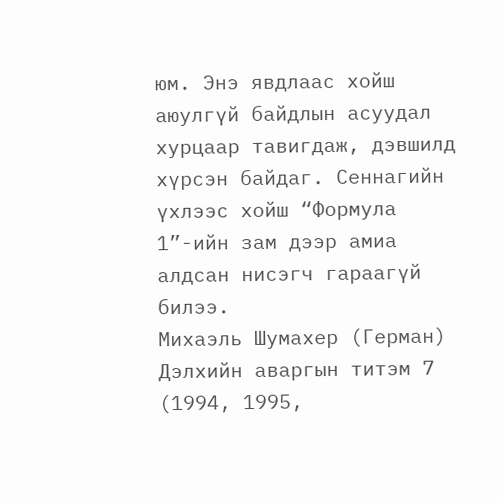юм. Энэ явдлаас хойш аюулгүй байдлын асуудал хурцаар тавигдаж, дэвшилд хүрсэн байдаг. Сеннагийн үхлээс хойш “Формула 1”-ийн зам дээр амиа алдсан нисэгч гараагүй билээ.
Михаэль Шумахер (Герман)
Дэлхийн аваргын титэм 7 (1994, 1995,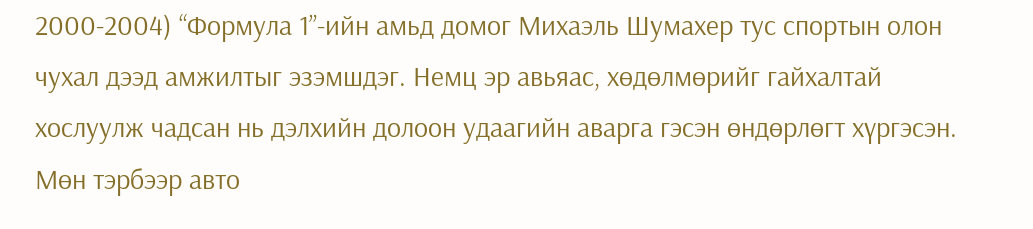2000-2004) “Формула 1”-ийн амьд домог Михаэль Шумахер тус спортын олон чухал дээд амжилтыг эзэмшдэг. Немц эр авьяас, хөдөлмөрийг гайхалтай хослуулж чадсан нь дэлхийн долоон удаагийн аварга гэсэн өндөрлөгт хүргэсэн. Мөн тэрбээр авто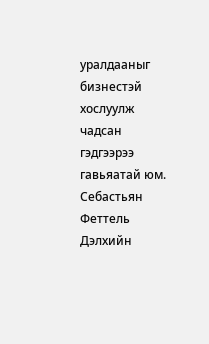уралдааныг бизнестэй хослуулж чадсан гэдгээрээ гавьяатай юм.
Себастьян Феттель Дэлхийн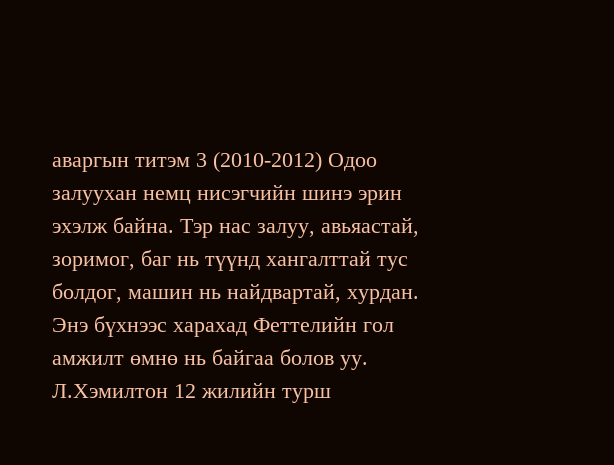аваргын титэм 3 (2010-2012) Одоо залуухан немц нисэгчийн шинэ эрин эхэлж байна. Тэр нас залуу, авьяастай, зоримог, баг нь түүнд хангалттай тус болдог, машин нь найдвартай, хурдан. Энэ бүхнээс харахад Феттелийн гол амжилт өмнө нь байгаа болов уу. Л.Хэмилтон 12 жилийн турш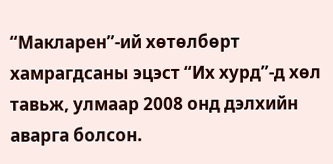“Макларен”-ий хөтөлбөрт хамрагдсаны эцэст “Их хурд”-д хөл тавьж, улмаар 2008 онд дэлхийн аварга болсон.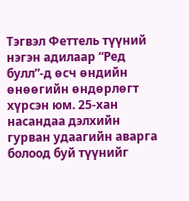Тэгвэл Феттель түүний нэгэн адилаар “Ред булл”-д өсч өндийн өнөөгийн өндөрлөгт хүрсэн юм. 25-хан насандаа дэлхийн гурван удаагийн аварга болоод буй түүнийг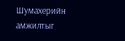Шумахерийн амжилтыг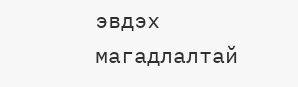эвдэх магадлалтай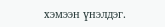хэмээн үнэлдэг.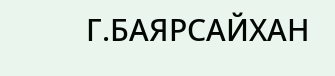Г.БАЯРСАЙХАН